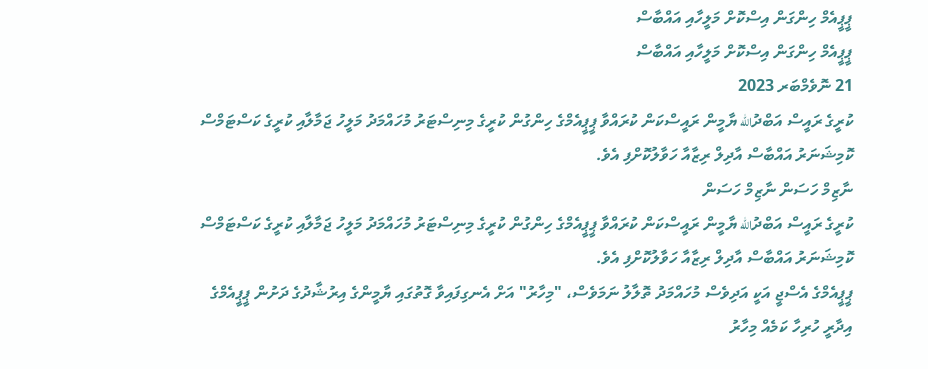ޕީޕީއެމް ހިންގަން އިސްކޮށް މަލީހާއި އައްބާސް
ޕީޕީއެމް ހިންގަން އިސްކޮށް މަލީހާއި އައްބާސް
21 ނޮވެމްބަރ 2023
ކުރީގެ ރައީސް އަބްދުالله ޔާމީން ރައީސްކަން ކުރައްވާ ޕީޕީއެމްގެ ހިންގުން ކުރީގެ މިނިސްޓަރު މުހައްމަދު މަލީހު ޖަމާލާއި ކުރީގެ ކަސްޓަމްސް ކޮމިޝަނަރު އައްބާސް އާދިލް ރިޒާއާ ހަވާލުކޮށްފި އެވެ.
ނާޒިމް ހަސަން ނާޒިމް ހަސަން
ކުރީގެ ރައީސް އަބްދުالله ޔާމީން ރައީސްކަން ކުރައްވާ ޕީޕީއެމްގެ ހިންގުން ކުރީގެ މިނިސްޓަރު މުހައްމަދު މަލީހު ޖަމާލާއި ކުރީގެ ކަސްޓަމްސް ކޮމިޝަނަރު އައްބާސް އާދިލް ރިޒާއާ ހަވާލުކޮށްފި އެވެ.
ޕީޕީއެމްގެ އެސްޖީ އަކީ އަދިވެސް މުހައްމަދު ތޮލާލު ނަމަވެސް، "މިހާރު" އަށް އެނގިފައިވާ ގޮތުގައި ޔާމީންގެ އިރުޝާދުގެ ދަށުން ޕީޕީއެމްގެ އިދާރީ ހުރިހާ ކަމެއް މިހާރު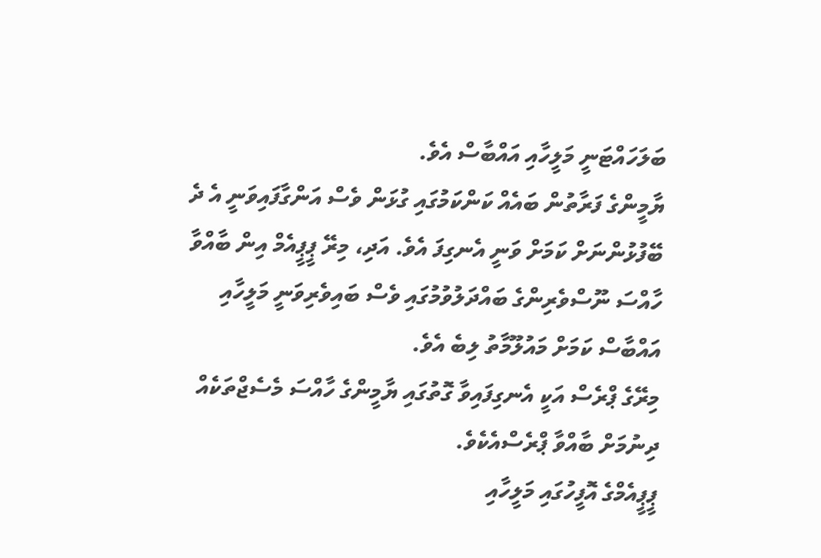ބަލަހައްޓަނީ މަލީހާއި އައްބާސް އެވެ.
ޔާމީންގެ ފަރާތުން ބައެއް ކަންކަމުގައި ގުޅަން ވެސް އަންގާފައިވަނީ އެ ދެ ބޭފުޅުންނަށް ކަމަށް ވަނީ އެނގިފަ އެވެ. އަދި، މިރޭ ޕީޕީއެމް އިން ބާއްވާ ހާއްސަ ނޫސްވެރިންގެ ބައްދަލުވުމުގައި ވެސް ބައިވެރިވަނީ މަލީހާއި އައްބާސް ކަމަށް މައުލޫމާތު ލިބެ އެވެ.
މިރޭގެ ޕްރެސް އަކީ އެނގިފައިވާ ގޮތުގައި ޔާމީންގެ ހާއްސަ މެސެޖްތަކެއް ދިނުމަށް ބާއްވާ ޕްރެސްއެކެވެ.
ޕީޕީއެމްގެ އޮފީހުގައި މަލީހާއި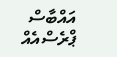އައްބާސް ޕްރެސްއެއް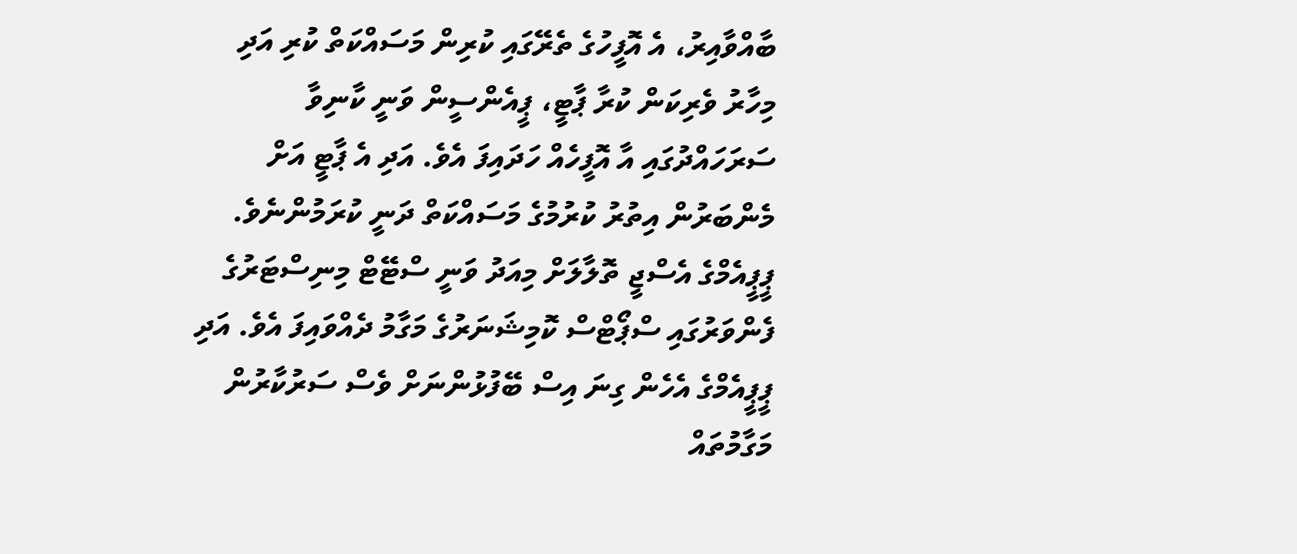ބާއްވާއިރު، އެ އޮފީހުގެ ތެރޭގައި ކުރިން މަސައްކަތް ކުރި އަދި މިހާރު ވެރިކަން ކުރާ ޕާޓީ، ޕީއެންސީން ވަނީ ކާނިވާ ސަރަހައްދުގައި އާ އޮފީހެއް ހަދައިފަ އެވެ. އަދި އެ ޕާޓީ އަށް މެންބަރުން އިތުރު ކުރުމުގެ މަސައްކަތް ދަނީ ކުރަމުންނެވެ.
ޕީޕީއެމްގެ އެސްޖީ ތޮލާލަށް މިއަދު ވަނީ ސްޓޭޓް މިނިސްޓަރުގެ ފެންވަރުގައި ސްޕޯޓްސް ކޮމިޝަނަރުގެ މަގާމު ދެއްވައިފަ އެވެ. އަދި ޕީޕީއެމްގެ އެހެން ގިނަ އިސް ބޭފުޅުންނަށް ވެސް ސަރުކާރުން މަގާމުތައް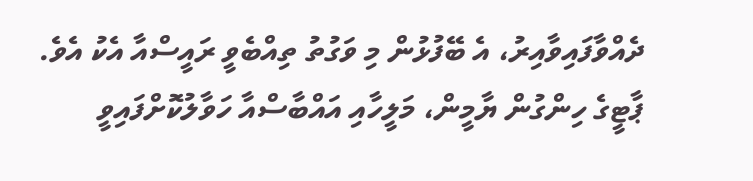ދެއްވާފައިވާއިރު، އެ ބޭފުޅުން މި ވަގުތު ތިއްބެވީ ރައީސްއާ އެކު އެވެ.
ޕާޓީގެ ހިންގުން ޔާމީން، މަލީހާއި އައްބާސްއާ ހަވާލުކޮށްފައިވީ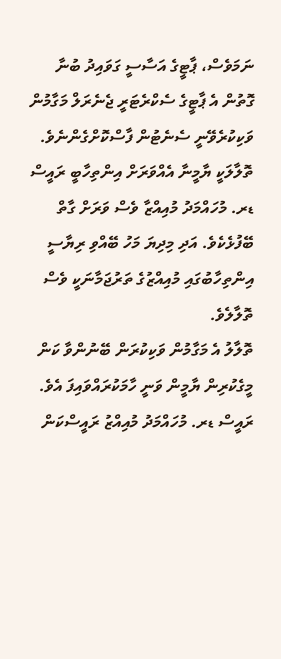ނަމަވެސް، ޕާޓީގެ އަސާސީ ގަވައިދު ބުނާ ގޮތުން އެ ޕާޓީގެ ސެކްރެޓަރީ ޖެނެރަލް މަގާމުން ވަކިކުރެވޭނީ ސެނެޓުން ފާސްކޮށްގެންނެވެ. ތޮލާލަކީ ޔާމީނާ އެއްވަރަށް އިންތިހާބީ ރައީސް ޑރ. މުހައްމަދު މުއިއްޒާ ވެސް ވަރަށް ގާތް ބޭފުޅެކެވެ. އަދި މިދިޔަ މަހު ބޭއްވި ރިޔާސީ އިންތިހާބުގައި މުއިއްޒުގެ ތަރުޖަމާނަކީ ވެސް ތޮލާލެވެ.
ތޮލާލު އެ މަގާމުން ވަކިކުރަން ބޭނުންވާ ކަން މީގެކުރިން ޔާމީން ވަނީ ހާމަކުރައްވައިފަ އެވެ.
ރައީސް ޑރ. މުހައްމަދު މުއިއްޒު ރައީސްކަން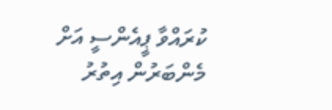ކުރައްވާ ޕީއެންސީ އަށް މެންބަރުން އިތުރު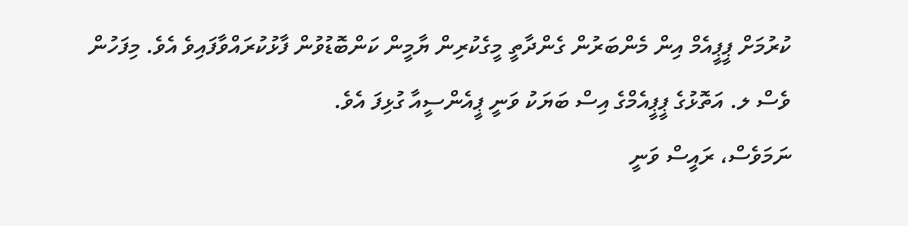ކުރުމަށް ޕީޕީއެމް އިން މެންބަރުން ގެންދާތީ މީގެކުރިން ޔާމީން ކަންބޮޑުވުން ފާޅުކުރައްވާފައިވެ އެވެ. މިފަހުން ވެސް ލ. އަތޮޅުގެ ޕީޕީއެމްގެ އިސް ބަޔަކު ވަނީ ޕީއެންސީއާ ގުޅިފަ އެވެ.
ނަމަވެސް، ރައީސް ވަނީ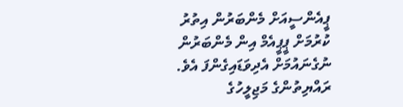ޕީއެންސީއަށް މެންބަރުން އިތުރު ކުރުމަށް ޕީޕީއެމް އިން މެންބަރުން ނުގެނައުމަށް އެދިވަޑައިގެންފަ އެވެ.
ރައްޔިތުންގެ މަޖިލީހުގެ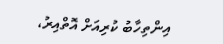އިންތިހާބު ކުރިއަށް އޮތްއިރު،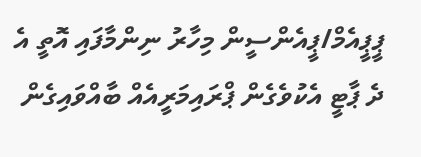ޕީޕީއެމް/ޕީއެންސީން މިހާރު ނިންމާފައި އޮތީ އެ ދެ ޕާޓީ އެކުވެގެން ޕްރައިމަރީއެއް ބާއްވައިގެން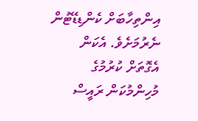އިންތިހާބަށް ކެންޑިޑޭޓުން ނެރުމަށެވެ. އެކަން އެގޮތަށް ކުރުމުގެ މުހިންމުކަން ރައީސް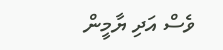ވެސް އަދި ޔާމީން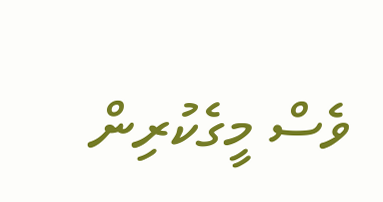ވެސް މީގެކުރިން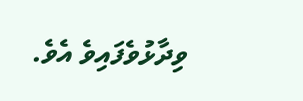ވިދާޅުވެފައިވެ އެވެ.